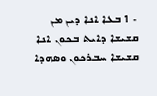- 1 ܒܥܐ ܐܢܐ ܕܝܢ ܡܢ ܩܫܝܫܐ ܕܐܝܬ ܒܟܘܢ ܐܢܐ ܩܫܝܫܐ ܚܒܪܟܘܢ ܘܤܗܕܐ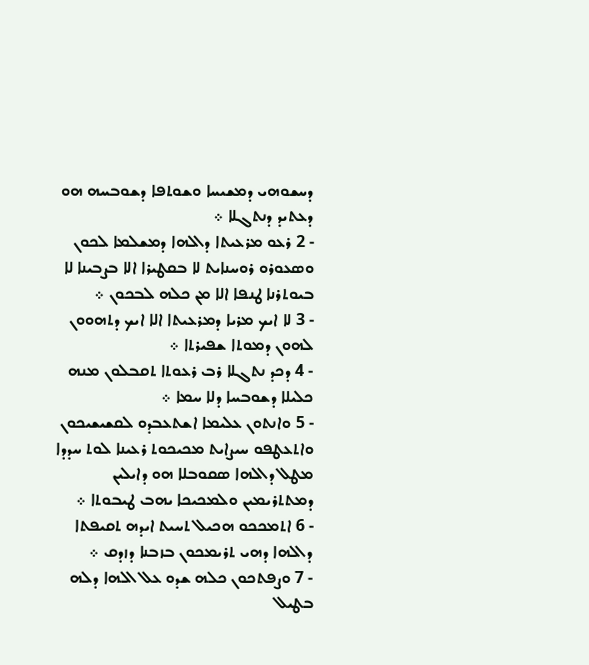ܕܚܫܘܗܝ ܕܡܫܝܚܐ ܘܫܘܬܦܐ ܕܫܘܒܚܗ ܗܘ ܕܥܬܝܕ ܕܢܬܓܠܐ ܀
- 2 ܪܥܘ ܡܪܥܝܬܐ ܕܐܠܗܐ ܕܡܫܠܡܐ ܠܟܘܢ ܘܤܥܘܪܘ ܪܘܚܢܐܝܬ ܠܐ ܒܩܛܝܪܐ ܐܠܐ ܒܨܒܝܢܐ ܠܐ ܒܝܘܬܪܢܐ ܛܢܦܐ ܐܠܐ ܡܢ ܟܠܗ ܠܒܟܘܢ ܀
- 3 ܠܐ ܐܝܟ ܡܪܝܐ ܕܡܪܥܝܬܐ ܐܠܐ ܐܝܟ ܕܬܗܘܘܢ ܠܗܘܢ ܕܡܘܬܐ ܫܦܝܪܬܐ ܀
- 4 ܕܟܕ ܢܬܓܠܐ ܪܒ ܪܥܘܬܐ ܬܩܒܠܘܢ ܡܢܗ ܟܠܝܠܐ ܕܫܘܒܚܐ ܕܠܐ ܚܡܐ ܀
- 5 ܘܐܢܬܘܢ ܥܠܝܡܐ ܐܫܬܥܒܕܘ ܠܩܫܝܫܝܟܘܢ ܘܐܬܥܛܦܘ ܚܝܨܐܝܬ ܡܟܝܟܘܬ ܪܥܝܢܐ ܠܘܬ ܚܕܕܐ ܡܛܠ ܕܐܠܗܐ ܤܩܘܒܠܐ ܗܘ ܕܐܝܠܝܢ ܕܡܬܬܪܝܡܝܢ ܘܠܡܟܝܟܐ ܝܗܒ ܛܝܒܘܬܐ ܀
- 6 ܐܬܡܟܟܘ ܗܟܝܠ ܬܚܝܬ ܐܝܕܗ ܬܩܝܦܬܐ ܕܐܠܗܐ ܕܗܝ ܬܪܝܡܟܘܢ ܒܙܒܢܐ ܕܙܕܩ ܀
- 7 ܘܨܦܬܟܘܢ ܟܠܗ ܫܕܘ ܥܠ ܐܠܗܐ ܕܠܗ ܒܛܝܠ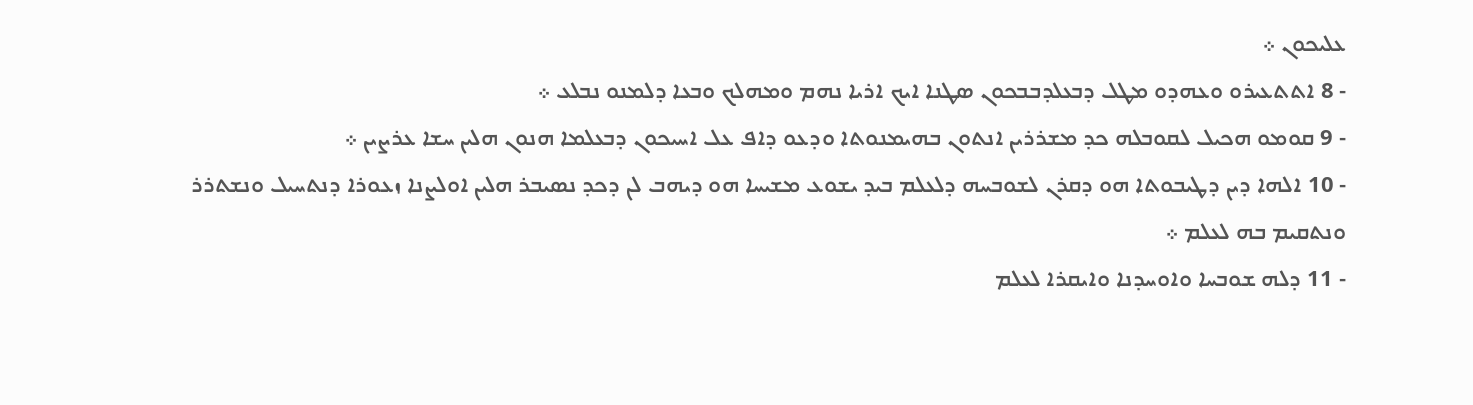ܥܠܝܟܘܢ ܀
- 8 ܐܬܬܥܝܪܘ ܘܥܗܕܘ ܡܛܠ ܕܒܥܠܕܒܒܟܘܢ ܤܛܢܐ ܐܝܟ ܐܪܝܐ ܢܗܡ ܘܡܗܠܟ ܘܒܥܐ ܕܠܡܢܘ ܢܒܠܥ ܀
- 9 ܩܘܡܘ ܗܟܝܠ ܠܩܘܒܠܗ ܟܕ ܡܫܪܪܝܢ ܐܢܬܘܢ ܒܗܝܡܢܘܬܐ ܘܕܥܘ ܕܐܦ ܥܠ ܐܚܝܟܘܢ ܕܒܥܠܡܐ ܗܢܘܢ ܗܠܝܢ ܚܫܐ ܥܪܨܝܢ ܀
- 10 ܐܠܗܐ ܕܝܢ ܕܛܝܒܘܬܐ ܗܘ ܕܩܪܢ ܠܫܘܒܚܗ ܕܠܥܠܡ ܒܝܕ ܝܫܘܥ ܡܫܝܚܐ ܗܘ ܕܝܗܒ ܠܢ ܕܟܕ ܢܤܝܒܪ ܗܠܝܢ ܐܘܠܨܢܐ ܙܥܘܪܐ ܕܢܬܚܝܠ ܘܢܫܬܪܪ ܘܢܬܩܝܡ ܒܗ ܠܥܠܡ ܀
- 11 ܕܠܗ ܫܘܒܚܐ ܘܐܘܚܕܢܐ ܘܐܝܩܪܐ ܠܥܠܡ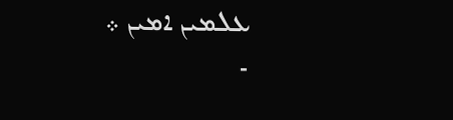ܥܠܡܝܢ ܐܡܝܢ ܀
-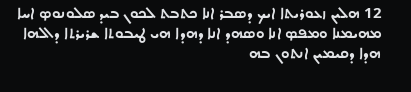12 ܗܠܝܢ ܙܥܘܪܝܬܐ ܐܝܟ ܕܤܒܪ ܐܢܐ ܟܬܒܬ ܠܟܘܢ ܒܝܕ ܤܠܘܢܘܤ ܐܚܐ ܡܗܝܡܢܐ ܘܡܦܤ ܐܢܐ ܘܤܗܕ ܐܢܐ ܕܗܕܐ ܗܝ ܛܝܒܘܬܐ ܫܪܝܪܬܐ ܕܐܠܗܐ ܗܕܐ ܕܩܝܡܝܢ ܐܢܬܘܢ ܒܗ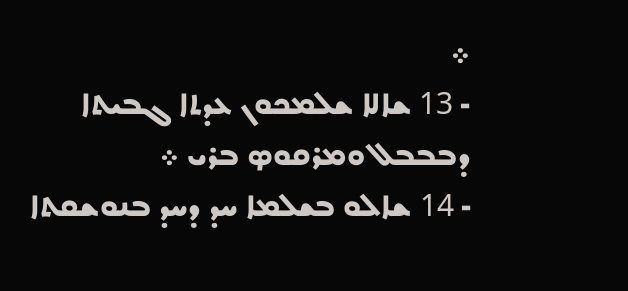܀
- 13 ܫܐܠܐ ܫܠܡܟܘܢ ܥܕܬܐ ܓܒܝܬܐ ܕܒܒܒܠ ܘܡܪܩܘܤ ܒܪܝ ܀
- 14 ܫܐܠܘ ܒܫܠܡܐ ܚܕ ܕܚܕ ܒܢܘܫܩܬܐ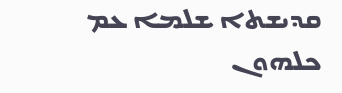ܩܕܝܫܬܐ ܫܠܡܐ ܥܡ ܟܠܗܘܢ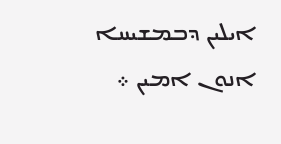ܐܝܠܝܢ ܕܒܡܫܝܚܐ ܐܢܘܢ ܐܡܝܢ ܀